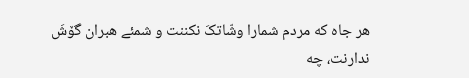هر جاه که مردم شمارا وشّاتکَ نکننت و شمئے هبران گۆشَ ندارنت، چه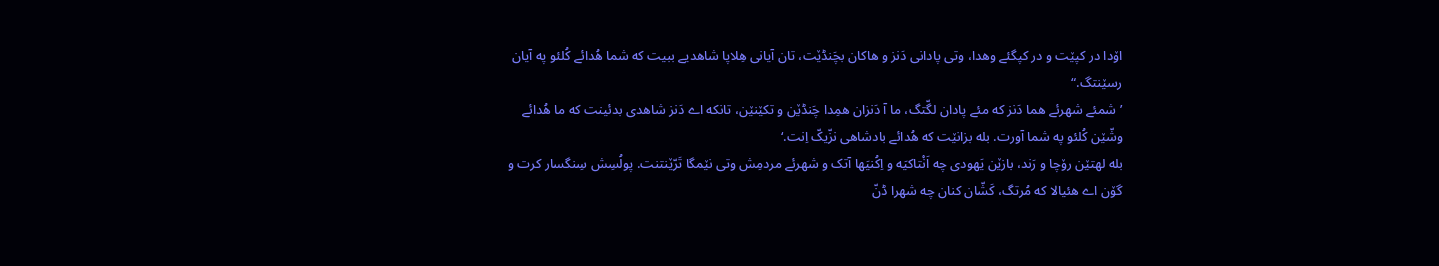اۆدا در کپێت و در کپگئے وهدا، وتی پادانی دَنز و هاکان بچَنڈێت، تان آیانی هِلاپا شاهدیے ببیت که شما هُدائے کُلئو په آیان رسێنتگ.“
’شمئے شهرئے هما دَنز که مئے پادان لگّتگ، ما آ دَنزان همِدا چَنڈێن و تکێنێن، تانکه اے دَنز شاهدی بدئینت که ما هُدائے وشّێن کُلئو په شما آورت. بله بزانێت که هُدائے بادشاهی نزّیکّ اِنت.‘
بله لهتێن رۆچا و رَند، بازێن یَهودی چه اَنْتاکیَه و اِکُنیَها آتک و شهرئے مردمِش وتی نێمگا تَرّێنتنت. پولُسِش سِنگسار کرت و گۆن اے هئیالا که مُرتگ، کَشّان کنان چه شهرا ڈنّ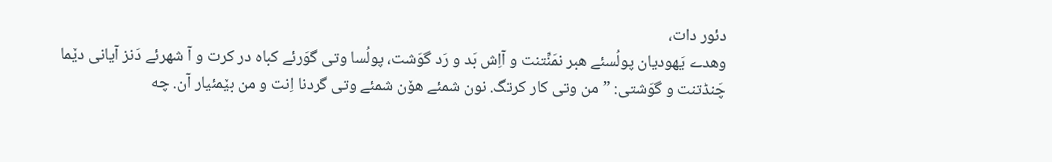دئور دات،
وهدے یَهودیان پولُسئے هبر نمَنِّتنت و آاِش بَد و رَد گوَشت، پولُسا وتی گوَرئے کباه در کرت و آ شهرئے دَنز آیانی دێما چَنڈتنت و گوَشتی: ”من وتی کار کرتگ. نون شمئے هۆن شمئے وتی گردنا اِنت و من بێمئیار آن. چه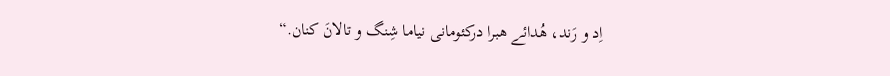اِد و رَند، هُدائے هبرا درکئومانی نیاما شِنگ و تالانَ کنان.“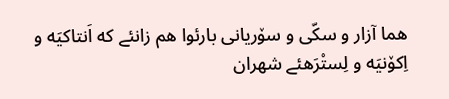هما آزار و سکّی و سۆریانی بارئوا هم زانئے که اَنتاکیَه و اِکۆنیَه و لِستْرَهئے شهران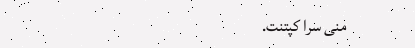منی سرا کپتنت.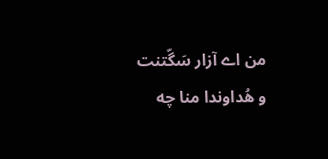من اے آزار سَگّتنت و هُداوندا منا چه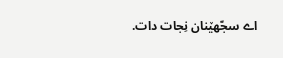اے سجّهێنان نِجات دات.